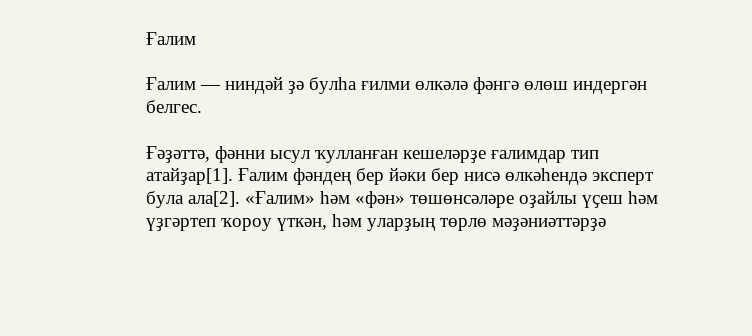Ғалим

Ғалим — ниндәй ҙә булһа ғилми өлкәлә фәнгә өлөш индергән белгес.

Ғәҙәттә, фәнни ысул ҡулланған кешеләрҙе ғалимдар тип атайҙар[1]. Ғалим фәндең бер йәки бер нисә өлкәһендә эксперт була ала[2]. «Ғалим» һәм «фән» төшөнсәләре оҙайлы үҫеш һәм үҙгәртеп ҡороу үткән, һәм уларҙың төрлө мәҙәниәттәрҙә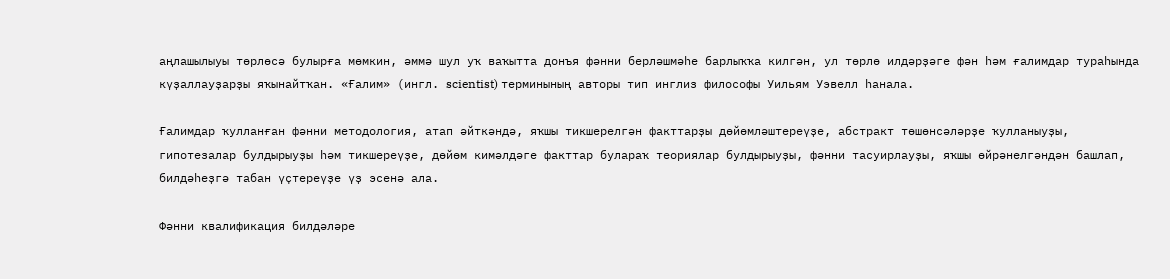аңлашылыуы төрлөсә булырға мөмкин, әммә шул уҡ ваҡытта донъя фәнни берләшмәһе барлыҡҡа килгән, ул төрлө илдәрҙәге фән һәм ғалимдар тураһында күҙаллауҙарҙы яҡынайтҡан. «Ғалим» (ингл. scientist) терминының авторы тип инглиз философы Уильям Уэвелл һанала.

Ғалимдар ҡулланған фәнни методология, атап әйткәндә, яҡшы тикшерелгән факттарҙы дөйөмләштереүҙе, абстракт төшөнсәләрҙе ҡулланыуҙы, гипотезалар булдырыуҙы һәм тикшереүҙе, дөйөм кимәлдәге факттар булараҡ теориялар булдырыуҙы, фәнни тасуирлауҙы, яҡшы өйрәнелгәндән башлап, билдәһеҙгә табан үҫтереүҙе үҙ эсенә ала.

Фәнни квалификация билдәләре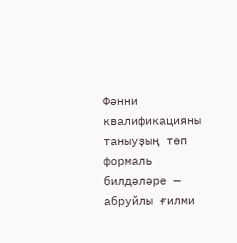Фәнни квалификацияны таныуҙың төп формаль билдәләре — абруйлы ғилми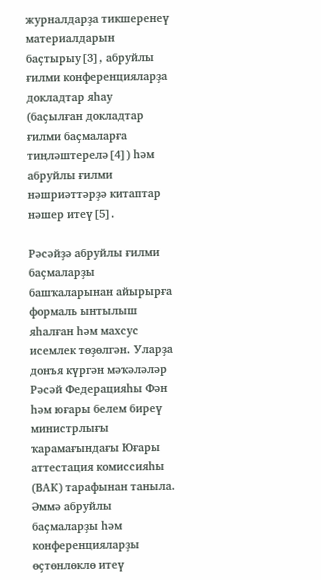журналдарҙа тикшеренеү материалдарын баҫтырыу[3], абруйлы ғилми конференцияларҙа докладтар яһау (баҫылған докладтар ғилми баҫмаларға тиңләштерелә[4]) һәм абруйлы ғилми нәшриәттәрҙә китаптар нәшер итеү[5].

Рәсәйҙә абруйлы ғилми баҫмаларҙы башҡаларынан айырырға формаль ынтылыш яһалған һәм махсус исемлек төҙөлгән. Уларҙа донъя күргән мәҡәләләр Рәсәй Федерацияһы Фән һәм юғары белем биреү министрлығы ҡарамағындағы Юғары аттестация комиссияһы (ВАК) тарафынан таныла. Әммә абруйлы баҫмаларҙы һәм конференцияларҙы өҫтөнлөклө итеү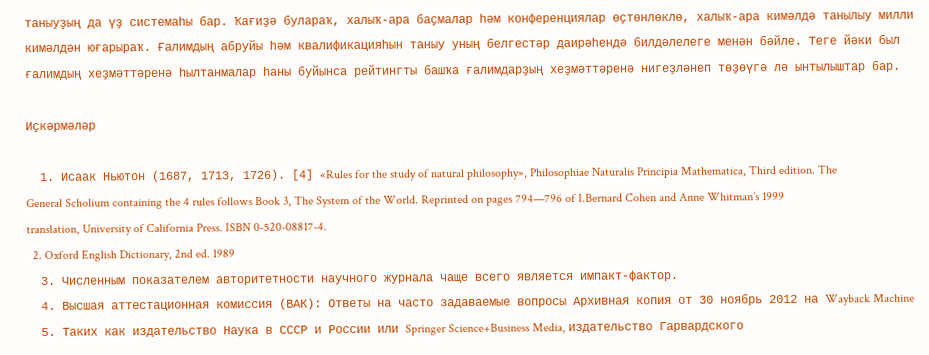таныуҙың да үҙ системаһы бар. Ҡағиҙә булараҡ, халыҡ-ара баҫмалар һәм конференциялар өҫтөнлөклө, халыҡ-ара кимәлдә танылыу милли кимәлдән юғарыраҡ. Ғалимдың абруйы һәм квалификацияһын таныу уның белгестәр даирәһендә билдәлелеге менән бәйле. Теге йәки был ғалимдың хеҙмәттәренә һылтанмалар һаны буйынса рейтингты башҡа ғалимдарҙың хеҙмәттәренә нигеҙләнеп төҙөүгә лә ынтылыштар бар.

Иҫкәрмәләр

  1. Исаак Ньютон (1687, 1713, 1726). [4] «Rules for the study of natural philosophy», Philosophiae Naturalis Principia Mathematica, Third edition. The General Scholium containing the 4 rules follows Book 3, The System of the World. Reprinted on pages 794—796 of I.Bernard Cohen and Anne Whitman’s 1999 translation, University of California Press. ISBN 0-520-08817-4.
  2. Oxford English Dictionary, 2nd ed. 1989
  3. Численным показателем авторитетности научного журнала чаще всего является импакт-фактор.
  4. Высшая аттестационная комиссия (ВАК): Ответы на часто задаваемые вопросы Архивная копия от 30 ноябрь 2012 на Wayback Machine
  5. Таких как издательство Наука в СССР и России или Springer Science+Business Media, издательство Гарвардского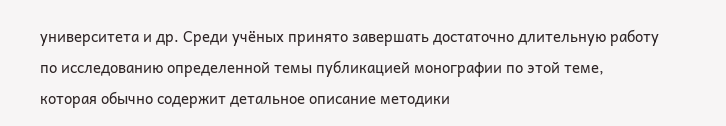университета и др. Среди учёных принято завершать достаточно длительную работу по исследованию определенной темы публикацией монографии по этой теме, которая обычно содержит детальное описание методики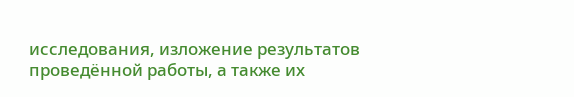исследования, изложение результатов проведённой работы, а также их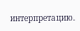интерпретацию.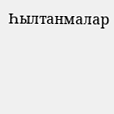Һылтанмалар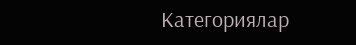Категориялар